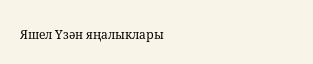Яшел Үзән яңалыклары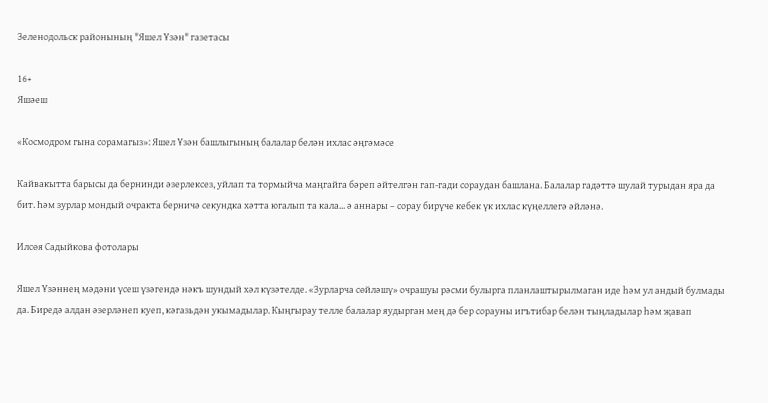Зеленодольск районының "Яшел Үзән" газетасы

16+
Яшәеш

«Космодром гына сорамагыз»: Яшел Үзән башлыгының балалар белән ихлас әңгәмәсе

Кайвакытта барысы да бернинди әзерлексез, уйлап та тормыйча маңгайга бәреп әйтелгән гап-гади сораудан башлана. Балалар гадәттә шулай турыдан яра да бит. Һәм зурлар мондый очракта берничә секундка хәтта югалып та кала... ә аннары – сорау бирүче кебек үк ихлас күңеллегә әйләнә.

Илсөя Садыйкова фотолары

Яшел Үзәннең мәдәни үсеш үзәгендә нәкъ шундый хәл күзәтелде. «Зурларча сөйләшү» очрашуы рәсми булырга планлаштырылмаган иде һәм ул андый булмады да. Биредә алдан әзерләнеп куеп, кәгазьдән укымадылар. Кыңгырау телле балалар яудырган мең дә бер сорауны игътибар белән тыңладылар һәм җавап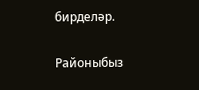бирделәр.

Районыбыз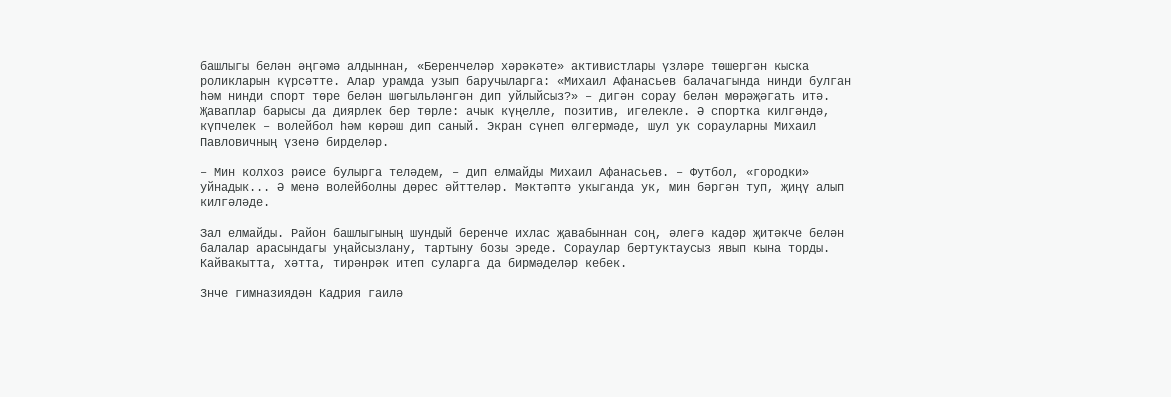башлыгы белән әңгәмә алдыннан, «Беренчеләр хәрәкәте» активистлары үзләре төшергән кыска роликларын күрсәтте. Алар урамда узып баручыларга: «Михаил Афанасьев балачагында нинди булган һәм нинди спорт төре белән шөгыльләнгән дип уйлыйсыз?» – дигән сорау белән мөрәҗәгать итә. Җаваплар барысы да диярлек бер төрле: ачык күңелле, позитив, игелекле. Ә спортка килгәндә, күпчелек – волейбол һәм көрәш дип саный. Экран сүнеп өлгермәде, шул ук сорауларны Михаил Павловичның үзенә бирделәр.

– Мин колхоз рәисе булырга теләдем, – дип елмайды Михаил Афанасьев. – Футбол, «городки» уйнадык... Ә менә волейболны дөрес әйттеләр. Мәктәптә укыганда ук, мин бәргән туп, җиңү алып килгәләде.

Зал елмайды. Район башлыгының шундый беренче ихлас җавабыннан соң, әлегә кадәр җитәкче белән балалар арасындагы уңайсызлану, тартыну бозы эреде. Сораулар бертуктаусыз явып кына торды. Кайвакытта, хәтта, тирәнрәк итеп суларга да бирмәделәр кебек.

3нче гимназиядән Кадрия гаилә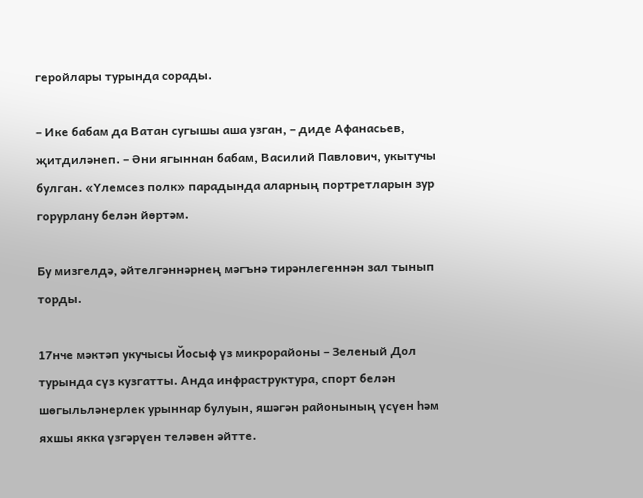геройлары турында сорады.

– Ике бабам да Ватан сугышы аша узган, – диде Афанасьев, җитдиләнеп. – Әни ягыннан бабам, Василий Павлович, укытучы булган. «Үлемсез полк» парадында аларның портретларын зур горурлану белән йөртәм.

Бу мизгелдә, әйтелгәннәрнең мәгънә тирәнлегеннән зал тынып торды.

17нче мәктәп укучысы Йосыф үз микрорайоны – Зеленый Дол турында сүз кузгатты. Анда инфраструктура, спорт белән шөгыльләнерлек урыннар булуын, яшәгән районының үсүен һәм яхшы якка үзгәрүен теләвен әйтте.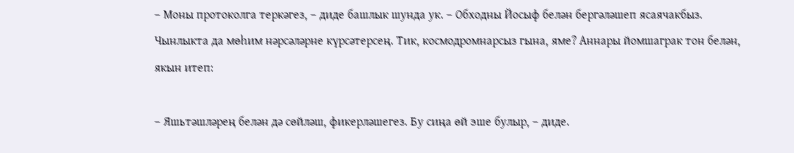– Моны протоколга теркәгез, – диде башлык шунда ук. – Обходны Йосыф белән бергәләшеп ясаячакбыз. Чынлыкта да мөһим нәрсәләрне күрсәтерсең. Тик, космодромнарсыз гына, яме? Аннары йомшаграк тон белән, якын итеп:

– Яшьтәшләрең белән дә сөйләш, фикерләшегез. Бу сиңа өй эше булыр, – диде.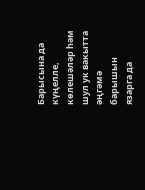Барысына да күңелле, көлешәләр һәм шул ук вакытта әңгәмә барышын язарга да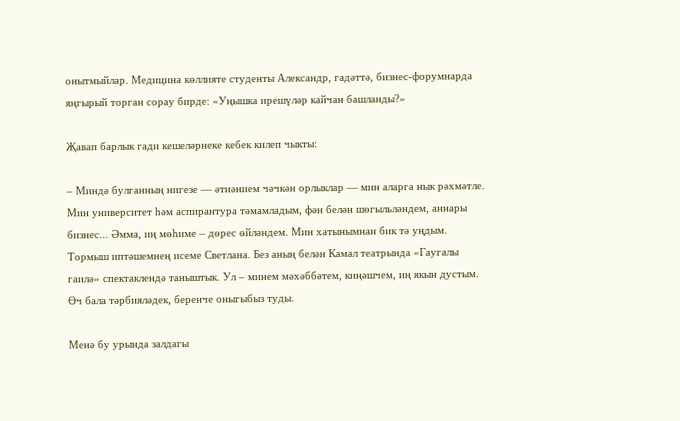онытмыйлар. Медицина көллияте студенты Александр, гадәттә, бизнес-форумнарда яңгырый торган сорау бирде: «Уңышка ирешүләр кайчан башланды?»

Җавап барлык гади кешеләрнеке кебек килеп чыкты:

– Миндә булганның нигезе — әтиәнием чәчкән орлыклар — мин аларга нык рәхмәтле. Мин университет һәм аспирантура тәмамладым, фән белән шөгыльләндем, аннары бизнес... Әмма, иң мөһиме – дөрес өйләндем. Мин хатынымнан бик тә уңдым. Тормыш иптәшемнең исеме Светлана. Без аның белән Камал театрында «Гаугалы гаилә» спектаклендә таныштык. Ул – минем мәхәббәтем, киңәшчем, иң якын дустым. Өч бала тәрбияләдек, беренче оныгыбыз туды.

Менә бу урында залдагы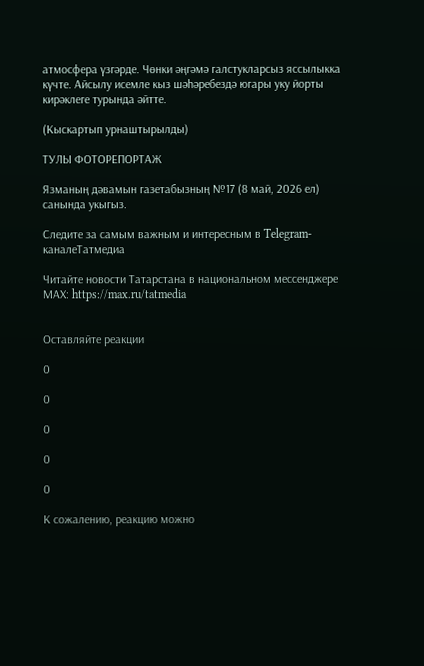атмосфера үзгәрде. Чөнки әңгәмә галстукларсыз яссылыкка күчте. Айсылу исемле кыз шәһәребездә югары уку йорты кирәклеге турында әйтте.

(Кыскартып урнаштырылды)

ТУЛЫ ФОТОРЕПОРТАЖ

Язманың дәвамын газетабызның №17 (8 май, 2026 ел) санында укыгыз.

Следите за самым важным и интересным в Telegram-каналеТатмедиа

Читайте новости Татарстана в национальном мессенджере MАХ: https://max.ru/tatmedia


Оставляйте реакции

0

0

0

0

0

К сожалению, реакцию можно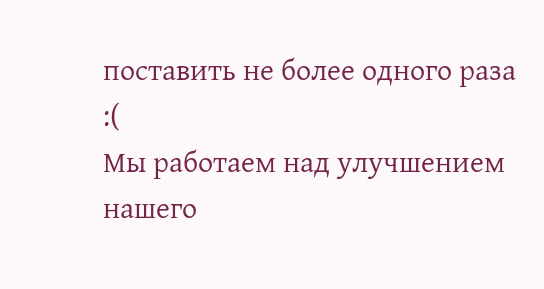поставить не более одного раза :(
Мы работаем над улучшением нашего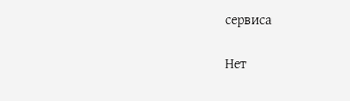сервиса

Нет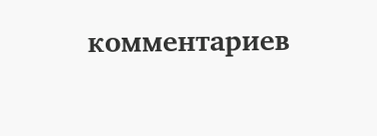комментариев